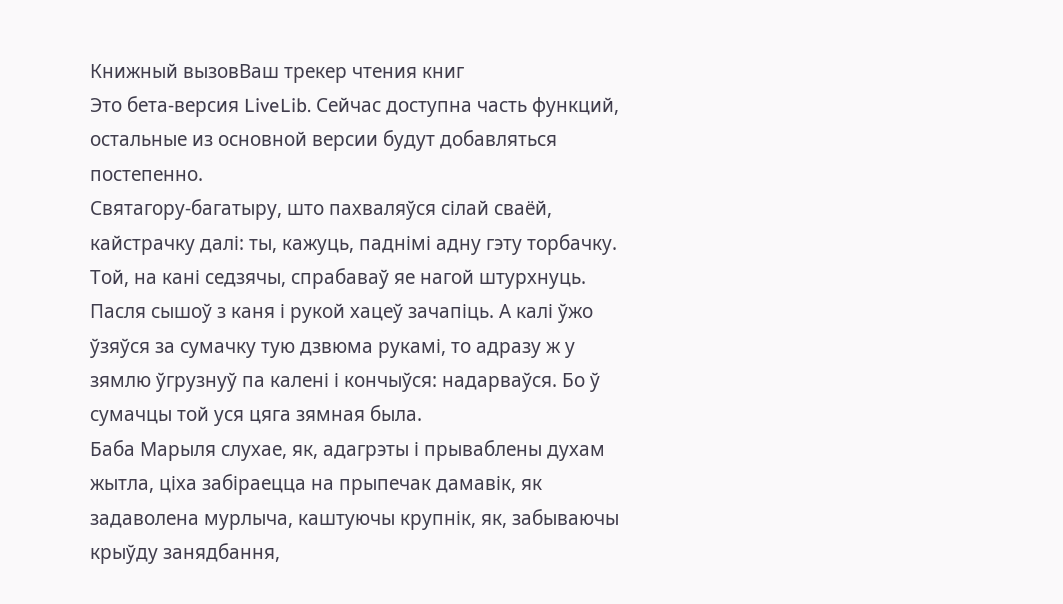Книжный вызовВаш трекер чтения книг
Это бета-версия LiveLib. Сейчас доступна часть функций, остальные из основной версии будут добавляться постепенно.
Святагору-багатыру, што пахваляўся сілай сваёй, кайстрачку далі: ты, кажуць, паднімі адну гэту торбачку. Той, на кані седзячы, спрабаваў яе нагой штурхнуць. Пасля сышоў з каня і рукой хацеў зачапіць. А калі ўжо ўзяўся за сумачку тую дзвюма рукамі, то адразу ж у зямлю ўгрузнуў па калені і кончыўся: надарваўся. Бо ў сумачцы той уся цяга зямная была.
Баба Марыля слухае, як, адагрэты і прываблены духам жытла, ціха забіраецца на прыпечак дамавік, як задаволена мурлыча, каштуючы крупнік, як, забываючы крыўду занядбання,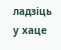ладзіць у хаце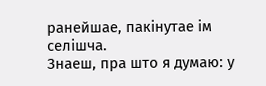ранейшае, пакінутае ім селішча.
Знаеш, пра што я думаю: у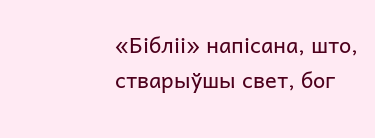«Бібліі» напісана, што, стварыўшы свет, бог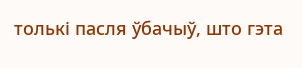толькі пасля ўбачыў, што гэта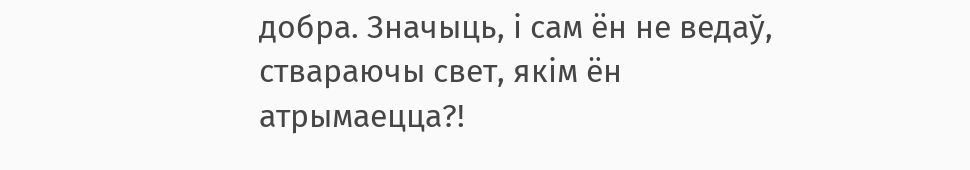добра. Значыць, і сам ён не ведаў, ствараючы свет, якім ён атрымаецца?!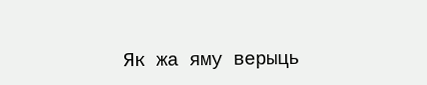Як жа яму верыць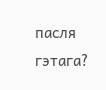пасля гэтага?